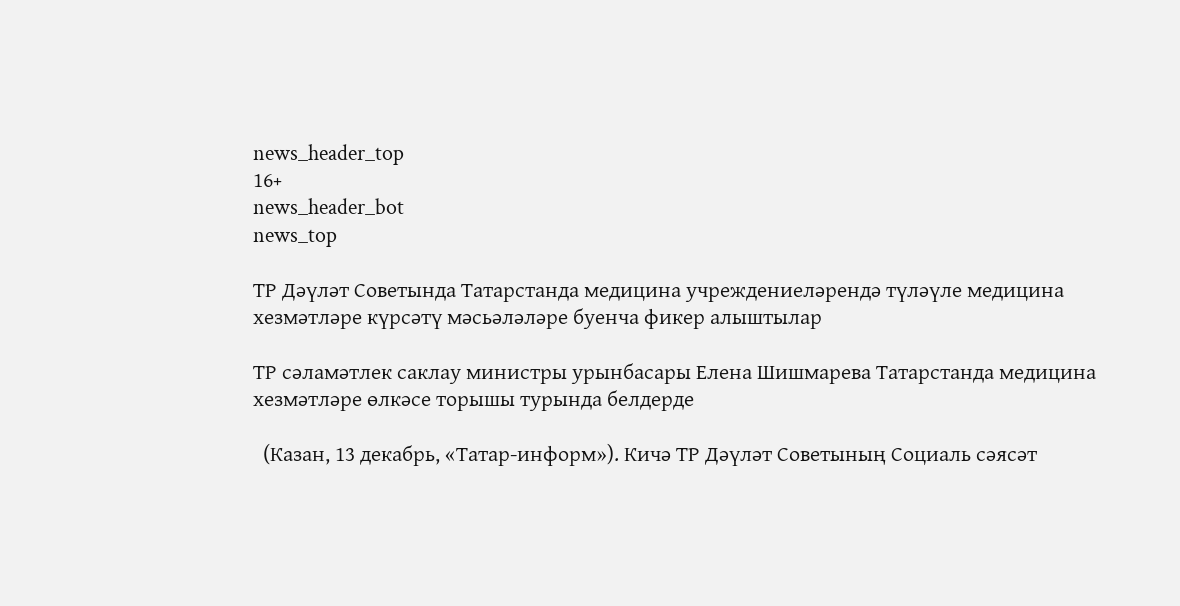news_header_top
16+
news_header_bot
news_top

ТР Дәүләт Советында Татарстанда медицина учреждениеләрендә түләүле медицина хезмәтләре күрсәтү мәсьәләләре буенча фикер алыштылар

ТР сәламәтлек саклау министры урынбасары Елена Шишмарева Татарстанда медицина хезмәтләре өлкәсе торышы турында белдерде

  (Казан, 13 декабрь, «Татар-информ»). Кичә ТР Дәүләт Советының Социаль сәясәт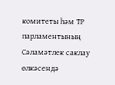комитеты һәм ТР парламентының Сәламәтлек саклау өлкәсендә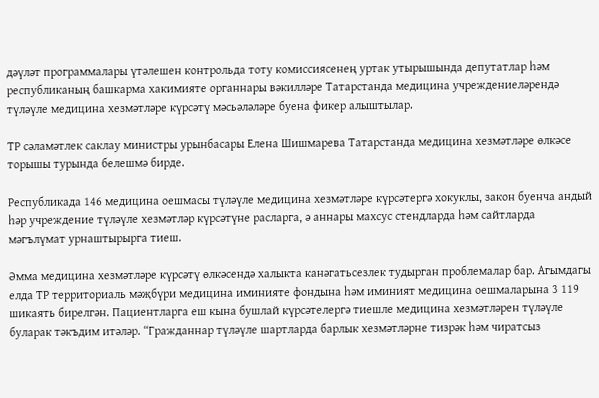дәүләт программалары үтәлешен контрольда тоту комиссиясенең уртак утырышында депутатлар һәм республиканың башкарма хакимияте органнары вәкилләре Татарстанда медицина учреждениеләрендә түләүле медицина хезмәтләре күрсәтү мәсьәләләре буена фикер алыштылар.

ТР сәламәтлек саклау министры урынбасары Елена Шишмарева Татарстанда медицина хезмәтләре өлкәсе торышы турында белешмә бирде.

Республикада 146 медицина оешмасы түләүле медицина хезмәтләре күрсәтергә хокуклы, закон буенча андый һәр учреждение түләүле хезмәтләр күрсәтүне расларга, ә аннары махсус стендларда һәм сайтларда мәгълүмат урнаштырырга тиеш.

Әмма медицина хезмәтләре күрсәтү өлкәсендә халыкта канәгатьсезлек тудырган проблемалар бар. Агымдагы елда ТР территориаль мәҗбүри медицина иминияте фондына һәм иминият медицина оешмаларына 3 119 шикаять бирелгән. Пациентларга еш кына бушлай күрсәтелергә тиешле медицина хезмәтләрен түләүле буларак тәкъдим итәләр. “Гражданнар түләүле шартларда барлык хезмәтләрне тизрәк һәм чиратсыз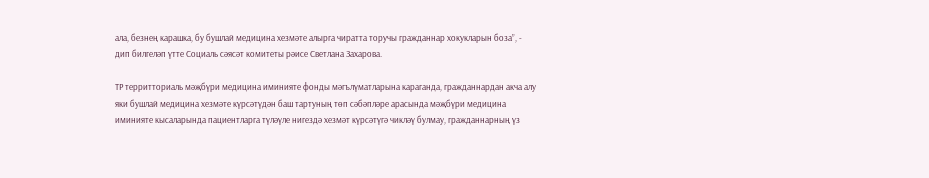ала, безнең карашка, бу бушлай медицина хезмәте алырга чиратта торучы гражданнар хокукларын боза”, - дип билгеләп үтте Социаль сәясәт комитеты рәисе Светлана Захарова.

ТР территториаль мәҗбүри медицина иминияте фонды мәгълүматларына караганда, гражданнардан акча алу яки бушлай медицина хезмәте күрсәтүдән баш тартуның төп сәбәпләре арасында мәҗбүри медицина иминияте кысаларында пациентларга түләүле нигездә хезмәт күрсәтүгә чикләү булмау, гражданнарның үз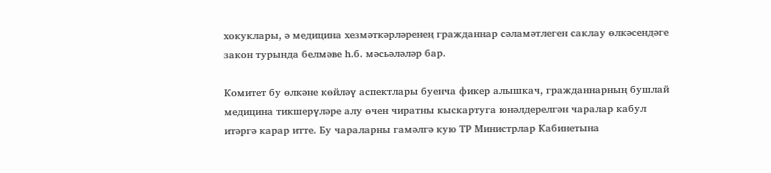хокуклары, ә медицина хезмәткәрләренең гражданнар сәламәтлеген саклау өлкәсендәге закон турында белмәве һ.б. мәсьәләләр бар.

Комитет бу өлкәне көйләү аспектлары буенча фикер алышкач, гражданнарның бушлай медицина тикшерүләре алу өчен чиратны кыскартуга юнәлдерелгән чаралар кабул итәргә карар итте. Бу чараларны гамәлгә кую ТР Министрлар Кабинетына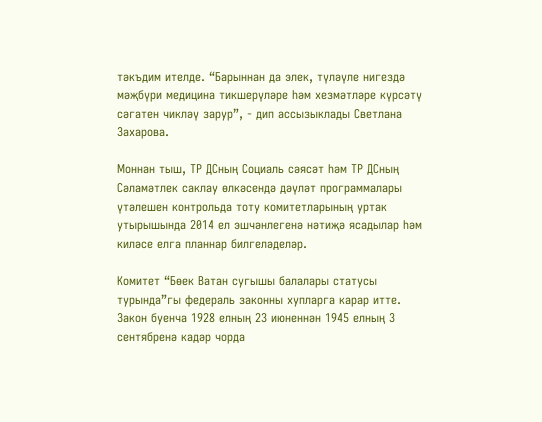тәкъдим ителде. “Барыннан да элек, түләүле нигездә мәҗбүри медицина тикшерүләре һәм хезмәтләре күрсәтү сәгатен чикләү зарур”, - дип ассызыклады Светлана Захарова.

Моннан тыш, ТР ДСның Социаль сәясәт һәм ТР ДСның Сәламәтлек саклау өлкәсендә дәүләт программалары үтәлешен контрольда тоту комитетларының уртак утырышында 2014 ел эшчәнлегенә нәтиҗә ясадылар һәм киләсе елга планнар билгеләделәр.

Комитет “Бөек Ватан сугышы балалары статусы турында”гы федераль законны хупларга карар итте. Закон буенча 1928 елның 23 июненнән 1945 елның 3 сентябренә кадәр чорда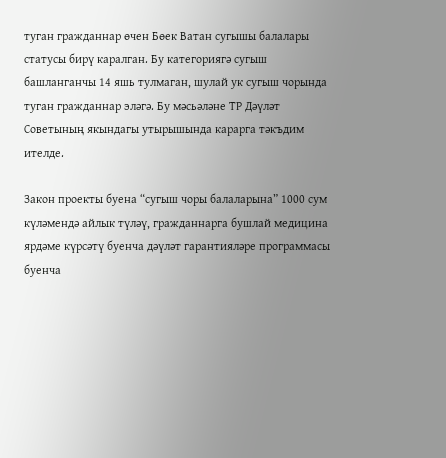туган гражданнар өчен Бөек Ватан сугышы балалары статусы бирү каралган. Бу категориягә сугыш башланганчы 14 яшь тулмаган, шулай ук сугыш чорында туган гражданнар эләгә. Бу мәсьәләне ТР Дәүләт Советының якындагы утырышында карарга тәкъдим ителде.

Закон проекты буена “сугыш чоры балаларына” 1000 сум күләмендә айлык түләү, гражданнарга бушлай медицина ярдәме күрсәтү буенча дәүләт гарантияләре программасы буенча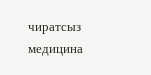чиратсыз медицина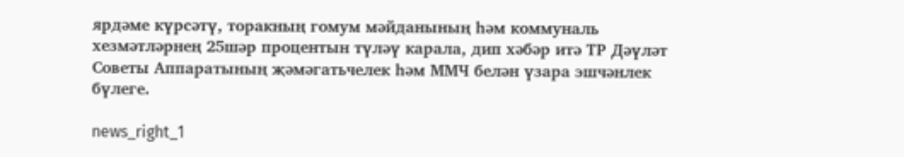ярдәме күрсәтү, торакның гомум мәйданының һәм коммуналь хезмәтләрнең 25шәр процентын түләү карала, дип хәбәр итә ТР Дәүләт Советы Аппаратының җәмәгатьчелек һәм ММЧ белән үзара эшчәнлек бүлеге.

news_right_1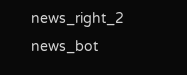news_right_2
news_bot